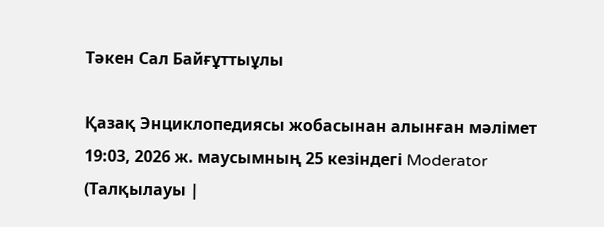Тәкен Сал Байғұттыұлы

Қазақ Энциклопедиясы жобасынан алынған мәлімет
19:03, 2026 ж. маусымның 25 кезіндегі Moderator (Талқылауы |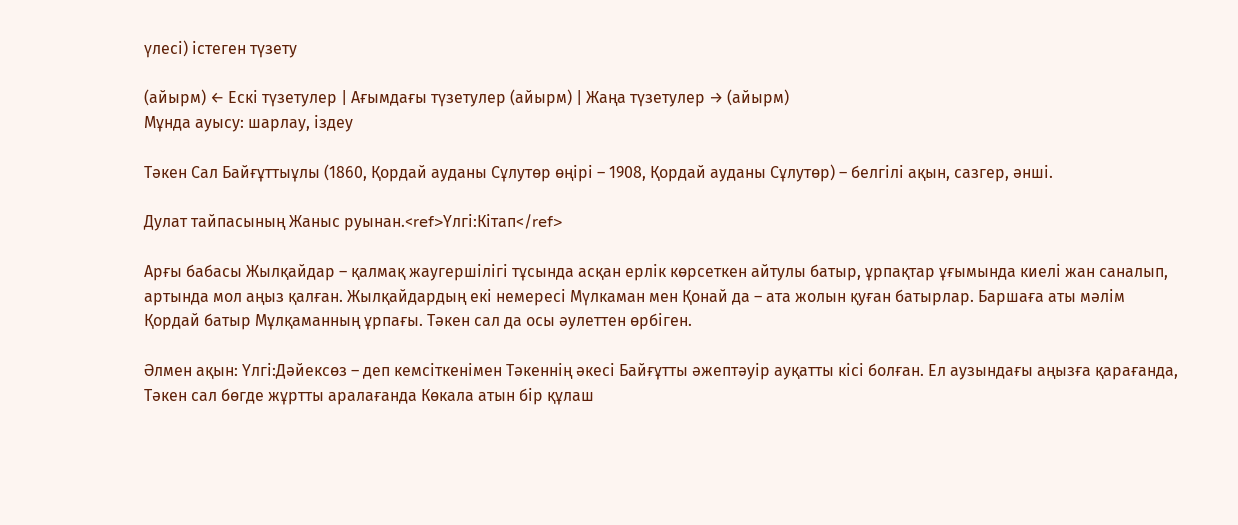үлесі) істеген түзету

(айырм) ← Ескі түзетулер | Ағымдағы түзетулер (айырм) | Жаңа түзетулер → (айырм)
Мұнда ауысу: шарлау, іздеу

Тәкен Сал Байғұттыұлы (1860, Қордай ауданы Сұлутөр өңірі – 1908, Қордай ауданы Сұлутөр) – белгілі ақын, сазгер, әнші.

Дулат тайпасының Жаныс руынан.<ref>Үлгі:Кітап</ref>

Арғы бабасы Жылқайдар – қалмақ жаугершілігі тұсында асқан ерлік көрсеткен айтулы батыр, ұрпақтар ұғымында киелі жан саналып, артында мол аңыз қалған. Жылқайдардың екі немересі Мүлкаман мен Қонай да – ата жолын қуған батырлар. Баршаға аты мәлім Қордай батыр Мұлқаманның ұрпағы. Тәкен сал да осы әулеттен өрбіген.

Әлмен ақын: Үлгі:Дәйексөз – деп кемсіткенімен Тәкеннің әкесі Байғұтты әжептәуір ауқатты кісі болған. Ел аузындағы аңызға қарағанда, Тәкен сал бөгде жұртты аралағанда Көкала атын бір құлаш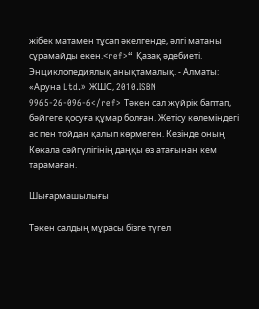жібек матамен тұсап әкелгенде, әлгі матаны сұрамайды екен.<ref>“ Қазақ әдебиеті. Энциклопедиялық анықтамалық. - Алматы: «Аруна Ltd.» ЖШС, 2010.ISBN 9965-26-096-6</ref> Тәкен сал жүйрік баптап, бәйгеге қосуға құмар болған. Жетісу көлеміндегі ас пен тойдан қалып көрмеген. Кезінде оның Көкала сәйгүлігінің даңқы өз атағынан кем тарамаған.

Шығармашылығы

Тәкен салдың мұрасы бізге түгел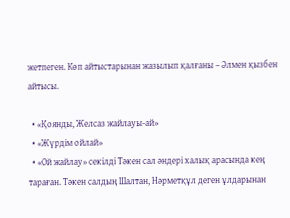жетпеген. Көп айтыстарынан жазылып қалғаны – Әлмен қызбен айтысы.

  • «Қоянды, Желсаз жайлауы-ай»
  • «Жүрдім ойлай»
  • «Ой жайлау» секілді Тәкен сал әндері халық арасында кең тараған. Тәкен салдың Шалтан, Нәрметқұл деген ұлдарынан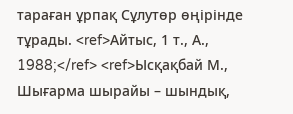тараған ұрпақ Сұлутөр өңірінде тұрады. <ref>Айтыс, 1 т., А., 1988;</ref> <ref>Ысқақбай М., Шығарма шырайы – шындық,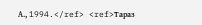А., 1994.</ref> <ref>Тараз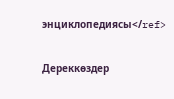энциклопедиясы</ref>

Дереккөздер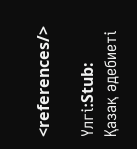<references/>

Үлгі:Stub: Қазақ әдебиеті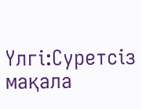Үлгі:Суретсіз мақала